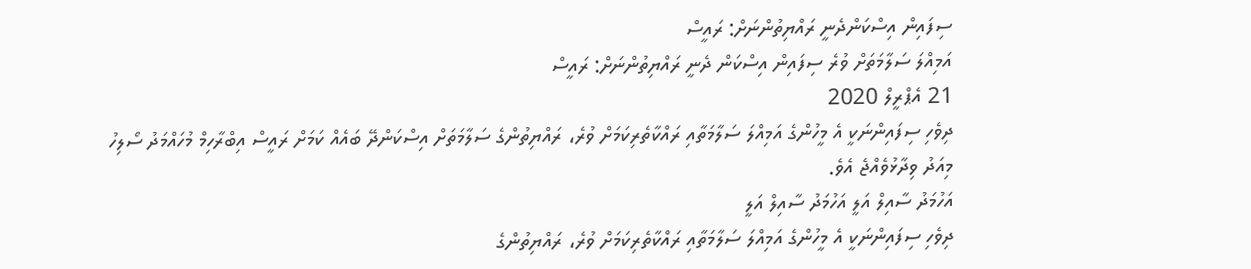ސިފައިން އިސްކަންދެނީ ރައްޔިތުންނަށް: ރައީސް
އަމިއްލަ ސަލާމަތަށް ވުރެ ސިފައިން އިސްކަން ދެނީ ރައްޔިތުންނަށް: ރައީސް
21 އެޕްރީލް 2020
ދިވެހި ސިފައިންނަކީ އެ މީހުންގެ އަމިއްލަ ސަލާމަތާއި ރައްކާތެރިކަމަށް ވުރެ، ރައްޔިތުންގެ ސަލާމަތަށް އިސްކަންދޭ ބައެއް ކަމަށް ރައީސް އިބްރާހިމް މުހައްމަދު ސޯލިހު މިއަދު ވިދާޅުވެއްޖެ އެވެ.
އަހުމަދު ސާއިލް އަލީ އަހުމަދު ސާއިލް އަލީ
ދިވެހި ސިފައިންނަކީ އެ މީހުންގެ އަމިއްލަ ސަލާމަތާއި ރައްކާތެރިކަމަށް ވުރެ، ރައްޔިތުންގެ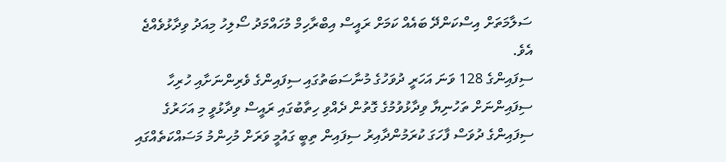ސަލާމަތަށް އިސްކަންދޭ ބައެއް ކަމަށް ރައީސް އިބްރާހިމް މުހައްމަދު ސޯލިހު މިއަދު ވިދާޅުވެއްޖެ އެވެ.
ސިފައިންގެ 128 ވަނަ އަހަރީ ދުވަހުގެ މުނާސަބަތުގައި ސިފައިންގެ ވެރިންނަށާއި ހުރިހާ ސިފައިންނަށް ތަހުނިޔާ ވިދާޅުވުމުގެ ގޮތުން ދެއްވި ހިތާބުގައި ރައީސް ވިދާޅުވީ މި އަހަރުގެ ސިފައިންގެ ދުވަސް ފާހަގަ ކުރަމުންދާއިރު ސިފައިން ތިބީ ގައުމީ ވަރަށް މުހިންމު މަސައްކަތެއްގައި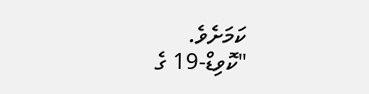ކަމަށެވެ.
"ކޮވިޑް-19 ގެ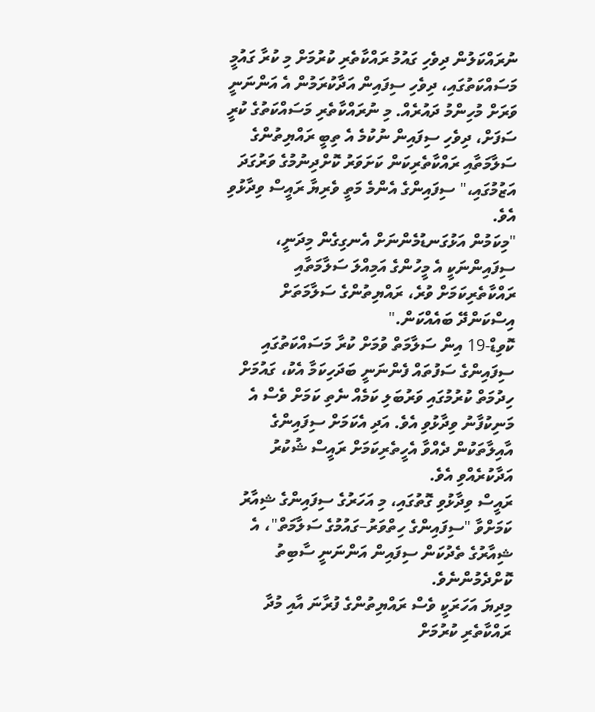ނުރައްކަލުން ދިވެހި ގައުމު ރައްކާތެރި ކުރުމަށް މި ކުރާ ގައުމީ މަސައްކަތުގައި، ދިވެހި ސިފައިން އަދާކުރަމުން އެ އަންނަނީ ވަރަށް މުހިންމު ދައުރެއް. މި ނުރައްކާތެރި މަސައްކަތުގެ ކުރީ ސަފަށް، ދިވެހި ސިފައިން ނުކުމެ އެ ތިބީ ރައްޔިތުންގެ ސަލާމަތާއި ރައްކާތެރިކަން ކަށަވަރު ކޮށްދިނުމުގެ ވަރުގަދަ އަޒުމުގައި،" ސިފައިންގެ އެންމެ މަތީ ވެރިޔާ ރައީސް ވިދާޅުވި އެވެ.
"މިކަމުން އަޅުގަނޑުމެންނަށް އެނގިގެން މިދަނީ، ސިފައިންނަކީ އެ މީހުންގެ އަމިއްލަ ސަލާމަތާއި ރައްކާތެރިކަމަށް ވުރެ، ރައްޔިތުންގެ ސަލާމަތަށް އިސްކަންދޭ ބައެއްކަން."
ކޮވިޑް-19 އިން ސަލާމަތް ވުމަށް ކުރާ މަސައްކަތުގައި ސިފައިންގެ ސަފުތައް ފެންނަނީ ބަދަހިކަމާ އެކު، ގައުމަށް ހިދުމަތް ކުރުމުގައި ވަރުބަލި ކަމެއް ނެތި ކަމަށް ވެސް އެ މަނިކުފާނު ވިދާޅުވި އެވެ. އަދި އެކަމަށް ސިފައިންގެ އާއިލާތަކުން ދެއްވާ އެހީތެރިކަމަށް ރައީސް ޝުކުރު އަދާކުރެއްވި އެވެ.
ރައީސް ވިދާޅުވި ގޮތުގައި، މި އަހަރުގެ ސިފައިންގެ ޝިއާރު ކަމަށްވާ "ސިފައިންގެ ހިތްވަރު–ގައުމުގެ ސަލާމަތް"، އެ ޝިއާރުގެ ތެދުކަން ސިފައިން އަންނަނީ ސާބިތު ކޮށްދެމުންނެވެ.
މިދިޔަ އަހަރަކީ ވެސް ރައްޔިތުންގެ ފުރާނަ އާއި މުދާ ރައްކާތެރި ކުރުމަށް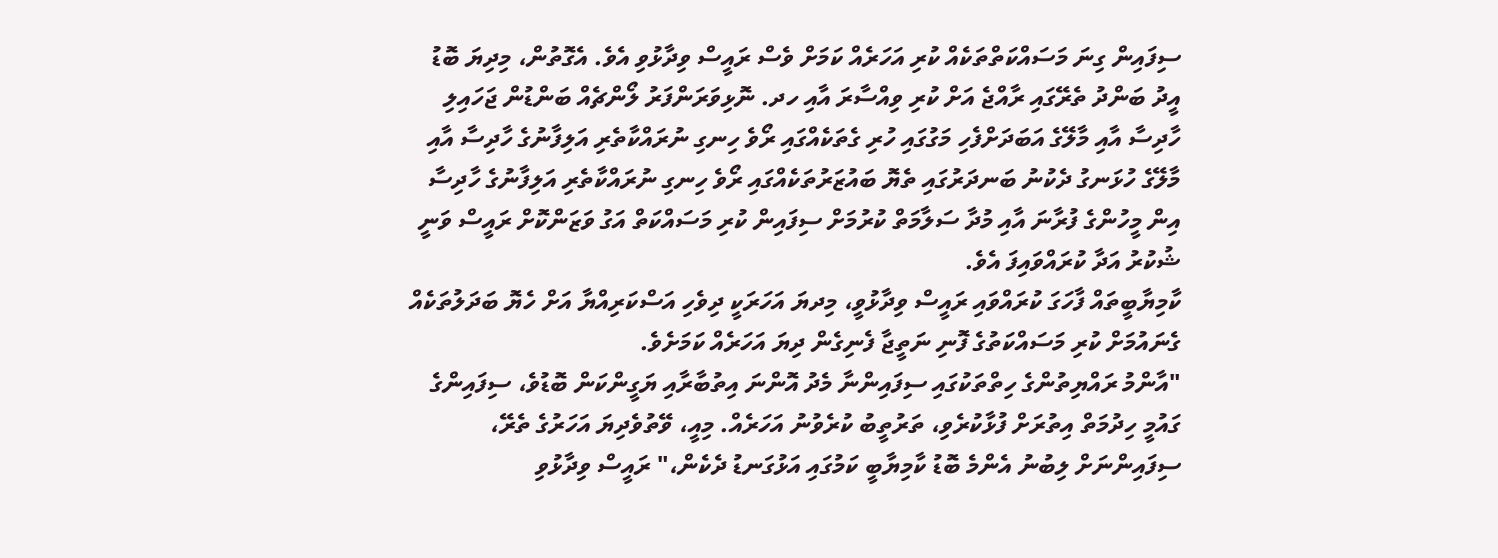ސިފައިން ގިނަ މަސައްކަތްތަކެއް ކުރި އަހަރެއް ކަމަށް ވެސް ރައީސް ވިދާޅުވި އެވެ. އެގޮތުން، މިދިޔަ ބޮޑު އީދު ބަންދު ތެރޭގައި ރާއްޖެ އަށް ކުރި ވިއްސާރަ އާއި ހދ. ނޮޅިވަރަންފަރު ލޯންޗެއް ބަންޑުން ޖަހައިލި ހާދިސާ އާއި މާލޭގެ އަބަދަށްފެހި މަގުގައި ހުރި ގެތަކެއްގައި ރޯވެ ހިނގި ނުރައްކާތެރި އަލިފާނުގެ ހާދިސާ އާއި މާލޭގެ ހުޅަނގު ދެކުނު ބަނދަރުގައި ތެޔޮ ބައުޒަރުތަކެއްގައި ރޯވެ ހިނގި ނުރައްކާތެރި އަލިފާނުގެ ހާދިސާ އިން މީހުންގެ ފުރާނަ އާއި މުދާ ސަލާމަތް ކުރުމަށް ސިފައިން ކުރި މަސައްކަތް އަގު ވަޒަންކޮށް ރައީސް ވަނީ ޝުކުރު އަދާ ކުރައްވައިފަ އެވެ.
ކާމިޔާބީތައް ފާހަގަ ކުރައްވައި ރައީސް ވިދާޅުވީ، މިދޔަ އަހަރަކީ ދިވެހި އަސްކަރިއްޔާ އަށް ހެޔޮ ބަދަލުތަކެއް ގެނައުމަށް ކުރި މަސައްކަތުގެ ފޮނި ނަތީޖާ ފެނިގެން ދިޔަ އަހަރެއް ކަމަށެވެ.
"އާންމު ރައްޔިތުންގެ ހިތްތަކުގައި ސިފައިންނާ މެދު އޮންނަ އިތުބާރާއި ޔަގީންކަން ބޮޑުވެ، ސިފައިންގެ ގައުމީ ހިދުމަތް އިތުރަށް ފުޅާކުރެވި، ތަރުތީބު ކުރެވުނު އަހަރެއް. މިއީ، ވޭތުވެދިޔަ އަހަރުގެ ތެރޭ، ސިފައިންނަށް ލިބުނު އެންމެ ބޮޑު ކާމިޔާބީ ކަމުގައި އަޅުގަނޑު ދެކެން،" ރައީސް ވިދާޅުވި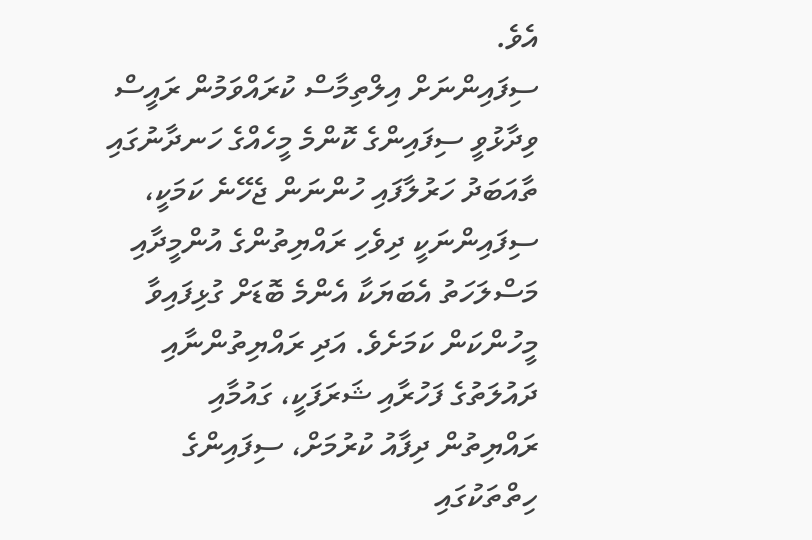އެވެ.
ސިފައިންނަށް އިލްތިމާސް ކުރައްވަމުން ރައީސް ވިދާޅުވީ ސިފައިންގެ ކޮންމެ މީހެއްގެ ހަނދާނުގައި ތާއަބަދު ހަރުލާފައި ހުންނަން ޖެހޭނެ ކަމަކީ، ސިފައިންނަކީ ދިވެހި ރައްޔިތުންގެ އުންމީދާއި މަސްލަހަތު އެބަޔަކާ އެންމެ ބޮޑަށް ގުޅިފައިވާ މީހުންކަން ކަމަށެވެ. އަދި ރައްޔިތުންނާއި ދައުލަތުގެ ފަހުރާއި ޝަރަފަކީ، ގައުމާއި ރައްޔިތުން ދިފާއު ކުރުމަށް، ސިފައިންގެ ހިތްތަކުގައި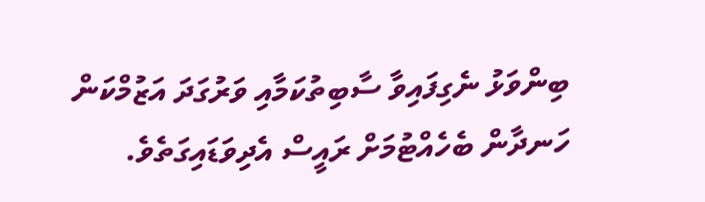ބިންވަޅު ނެގިފައިވާ ސާބިތުކަމާއި ވަރުގަދަ އަޒުމްކަން ހަނދާން ބެހެއްޓުމަށް ރައީސް އެދިވަޑައިގަތެވެ.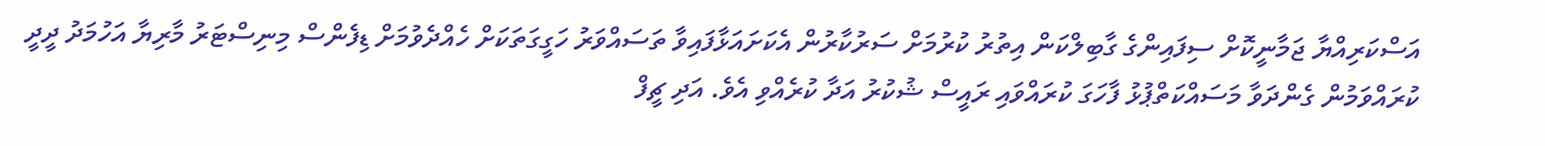އަސްކަރިއްޔާ ޖަމާނީކޮށް ސިފައިންގެ ގާބިލްކަން އިތުރު ކުރުމަށް ސަރުކާރުން އެކަށައަޅާފައިވާ ތަސައްވަރު ހަގީގަތަކަށް ހެއްދެވުމަށް ޑިފެންސް މިނިސްޓަރު މާރިޔާ އަހުމަދު ދީދީ ކުރައްވަމުން ގެންދަވާ މަސައްކަތްޕުޅު ފާހަގަ ކުރައްވައި ރައީސް ޝުކުރު އަދާ ކުރެއްވި އެވެ. އަދި ޗީފް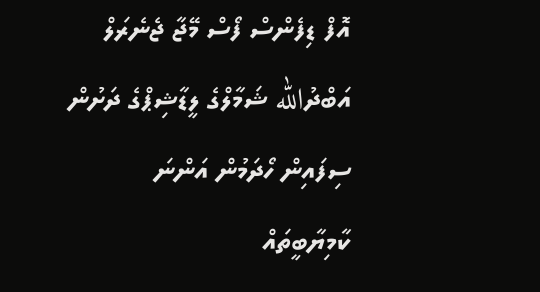އޮފް ޑިފެންސް ފޯސް މޭޖާ ޖެނެރަލް އަބްދުالله ޝަމާލްގެ ލީޑާޝިޕްގެ ދަށުން ސިފައިން ހޯދަމުން އަންނަ ކާމިޔާބީތައް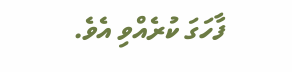ފާހަގަ ކުރެއްވި އެވެ.